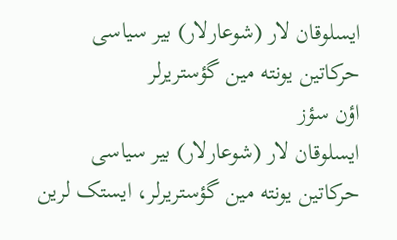ایسلوقان لار (شوعارلار) بیر سیاسی حرکاتین یونته مین گؤستریرلر
اؤن سؤز
ایسلوقان لار (شوعارلار) بیر سیاسی حرکاتین یونته مین گؤستریرلر، ایستک لرین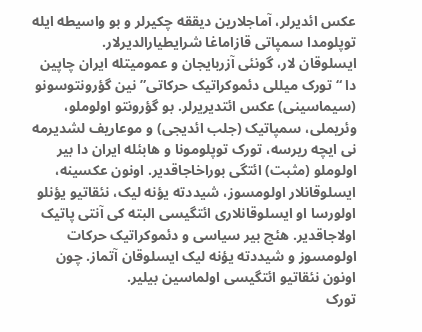عکس ائدیرلر، آماجلارین دیققه چکیرلر و بو واسیطه ایله توپلومدا سمپاتی قازاماغا شرایطیارالدیرلار.
ایسلوقان لار، گونئی آزربایجان و عمومیتله ایران چاپین دا “تورک میللی دئموکراتیک حرکاتی”نین گؤرونتوسونو (سیماسینی) عکس ائتدیریرلر. بو گؤرونتو اولوملو، وئریملی، سمپاتیک (جلب ائدیجی) و موعاریف لشدیرمه نی ایچه ریرسه، تورک توپلومونا و هابئله ایران دا بیر اولوملو (مثبت) ائتگی بوراخاجاقدیر. اونون عکسینه، ایسلوقانلار اولومسوز، شیددته یؤنه لیک، نئقاتیو یؤنلو اولورسا او ایسلوقانلاری ائتگیسی البته کی آنتی پاتیک اولاجاقدیر. هئچ بیر سیاسی و دئموکراتیک حرکات اولومسوز و شیددته یؤنه لیک ایسلوقان آتماز. چون اونون نئقاتیو ائتگیسی اولماسین بیلیر.
تورک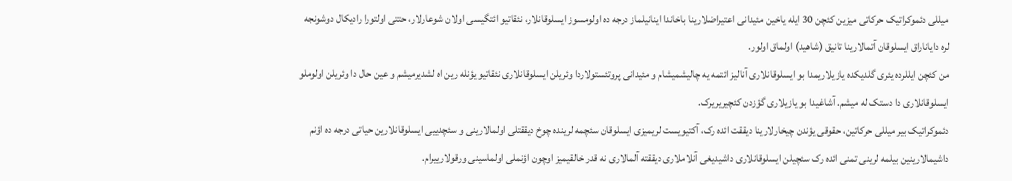میللی دئموکراتیک حرکاتی میزین کئچن 30 ایله یاخین مئیدانی اعتیراضلارینا باخاندا اینانیلماز درجه ده اولومسوز ایسلوقانلار، نئقاتیو ائتگیسی اولان شوعارلار، حتتی اولتورا رادیکال دوشونجه لره دایاناراق ایسلوقان آتمالارینا تانیق (شاهید) اولماق اولور.
من کئچن ایللرده یئری گلدیکده یازیلاریمدا بو ایسلوقانلاری آنالیز ائتمه یه چالیشمیشام و مئیدانی پروتئستولاردا وئریلن ایسلوقانلاری نئقاتیو یؤنله رین اه لشدیرمیشم و عین حال دا وئریلن اولوملو ایسلوقانلاری دا دستک له میشم. آشاغیدا بو یازیلاری گؤزدن کئچیریریرک.
دئموکراتیک بیر میللی حرکاتین، حقوقی یؤندن چیخارلارینا دیققت ائده رک، آکتیویست لریمیزی ایسلوقان سئچمه لرینده چوخ دیققتلی اولمالارینی و سئچدییی ایسلوقانلارین حیاتی درجه ده اؤنم داشیمالارینین بیلمه لرینی تمنی ائده رک سئچیلن ایسلوقانلاری داشیدیغی آنلاملاری دیققته آلمالاری نه قدر خالقیمیز اوچون اؤنملی اولماسینی ورقولارییرام.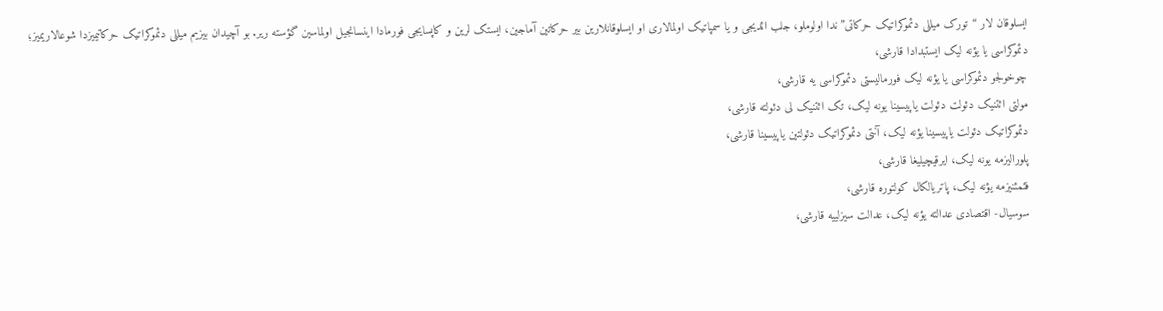ایسلوقان لار “تورک میللی دئموکراتیک حرکاتی”ندا اولوملو، جلب ائدیجی و یا سمپاتیک اولمالاری او ایسلوقانلارین بیر حرکاتین آماجین، ایستک لرین و کاپسایجی فورمادا اینسانجیل اولماسین گؤسته ریر. بو آچیدان بیزیم میللی دئموکراتیک حرکاتیمیزدا شوعالاریمیز؛
دئموکراسی یا یؤنه لیک ایستبدادا قارشی،
چوخولجو دئموکراسی یا یؤنه لیک فورمالیستی دئموکراسی یه قارشی،
مولتی ائتنیک دئولت دئولت یاپیسینا یونه لیک، تک ائتنیک لی دئولته قارشی،
دئموکراتیک دئولت یاپیسینا یؤنه لیک، آنتی دئموکراتیک دئولتین یاپیسینا قارشی،
پلورالیزمه یونه لیک، ایرقیچیلیغا قارشی،
فئمئنیزمه یؤنه لیک، پاتریالکال کولتوره قارشی،
سوسیال- اقتصادی عدالته یؤنه لیک، عدالت سیزلییه قارشی،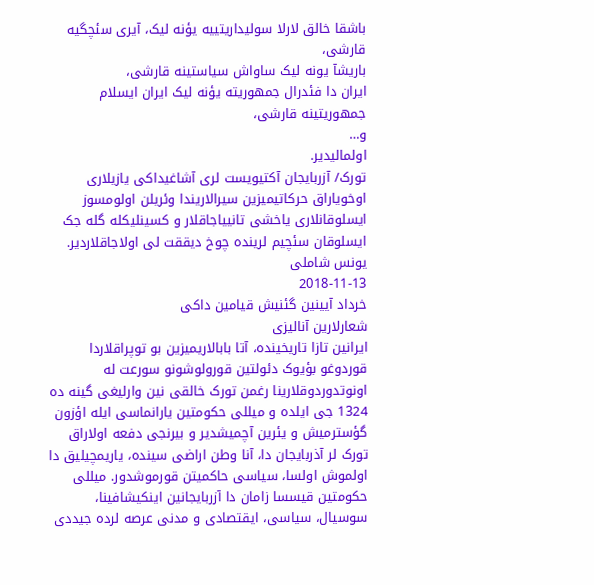باشقا خالق لارلا سولیداریتییه یؤنه لیک، آیری سئچگیه قارشی،
باریشآ یونه لیک ساواش سیاستینه قارشی،
ایران دا فئدرال جمهوریته یؤنه لیک ایران ایسلام جمهوریتینه قارشی،
و…
اولمالیدیر.
تورک/ آزربایجان آکتیویست لری آشاغیداکی یازیلاری اوخویاراق حرکاتیمیزین سیرالاریندا وئریلن اولومسوز ایسلوقانلاری یاخشی تانییاجاقلار و کسینلیکله گله جک ایسلوقان سئچیم لرینده چوخ دیققت لی اولاجاقلاردیر.
یونس شاملی
2018-11-13
خرداد آیینین گئنیش قیامین داکی
شعارلارین آنالیزی
ایرانین تازا تاریخینده، آتا بابالاریمیزین بو توپراقلاردا قوردوغو بؤیوک دئولتین قورولوشونو سورعت له اونوتدوردوقلارینا رغمن تورک خالقی نین وارلیغی گینه ده 1324 جی ایلده و میللی حکومتین یارانماسی ایله اؤزون گؤسترمیش و یئرین آچمیشدیر و بیرنجی دفعه اولاراق تورک لر آذربایجان دا، آنا وطن اراضی سینده، یاریمچیلیق دا اولموش اولسا، سیاسی حاکمیتن قورموشدور. میللی حکومتین قیسسا زامان دا آزربایجانین اینکیشافینا، سوسیال، سیاسی، ایقتصادی و مدنی عرصه لرده جیددی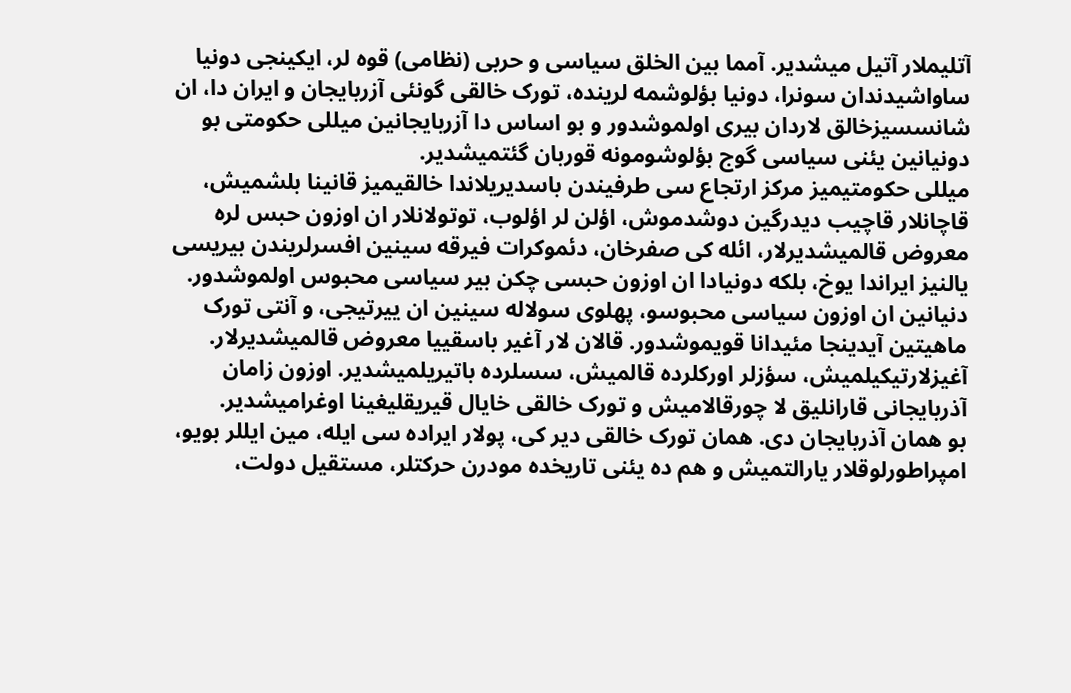آتلیملار آتیل میشدیر. آمما بین الخلق سیاسی و حربی (نظامی) قوه لر، ایکینجی دونیا ساواشیدندان سونرا، دونیا بؤلوشمه لرینده، تورک خالقی گونئی آزربایجان و ایران دا، ان شانسسیزخالق لاردان بیری اولموشدور و بو اساس دا آزربایجانین میللی حکومتی بو دونیانین یئنی سیاسی گوج بؤلوشومونه قوربان گئتمیشدیر.
میللی حکومتیمیز مرکز ارتجاع سی طرفیندن باسدیریلاندا خالقیمیز قانینا بلشمیش، قاچانلار قاچیب دیدرگین دوشدموش، اؤلن لر اؤلوب، توتولانلار ان اوزون حبس لره معروض قالمیشدیرلار، ائله کی صفرخان، دئموکرات فیرقه سینین افسرلریندن بیریسی یالنیز ایراندا یوخ، بلکه دونیادا ان اوزون حبسی چکن بیر سیاسی محبوس اولموشدور. دنیانین ان اوزون سیاسی محبوسو، پهلوی سولاله سینین ان ییرتیجی، و آنتی تورک ماهیتین آیدینجا مئیدانا قویموشدور. قالان لار آغیر باسقییا معروض قالمیشدیرلار. آغیزلارتیکیلمیش، سؤزلر اورکلرده قالمیش، سسلرده باتیریلمیشدیر. اوزون زامان آذربایجانی قارانلیق لا چورقالامیش و تورک خالقی خایال قیریقلیغینا اوغرامیشدیر.
بو همان آذربایجان دی. همان تورک خالقی دیر کی، پولار ایراده سی ایله، مین ایللر بویو، امپراطورلوقلار یارالتمیش و هم ده یئنی تاریخده مودرن حرکتلر، مستقیل دولت،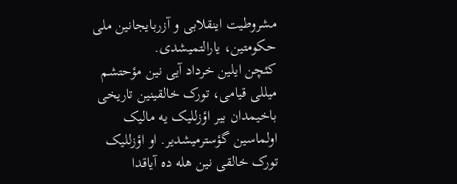مشروطیت اینقلابی و آزربایجانین ملی حکومتین، یارالتمیشدی.
کئچن ایلین خرداد آیی نین مؤحتشم میللی قیامی، تورک خالقینین تاریخی باخیمدان بیر اؤزللیک یه مالیک اولماسین گؤسترمیشدیر. او اؤزللیک تورک خالقی نین هله ده آیاقدا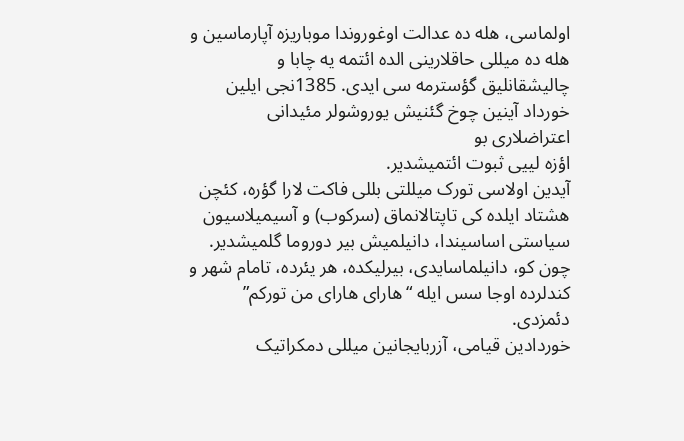اولماسی، هله ده عدالت اوغوروندا موباریزه آپارماسین و هله ده میللی حاقلارینی الده ائتمه یه چابا و چالیشقانلیق گؤسترمه سی ایدی. 1385نجی ایلین خورداد آینین چوخ گئنیش یوروشولر مئیدانی اعتراضلاری بو
اؤزه لییی ثبوت ائتمیشدیر.
آیدین اولاسی تورک میللتی بللی فاکت لارا گؤره، کئچن هشتاد ایلده کی تاپتالانماق (سرکوب) و آسیمیلاسیون سیاستی اساسیندا، دانیلمیش بیر دوروما گلمیشدیر. چون کو، دانیلماسایدی، بیرلیکده، هر یئرده، تامام شهر و کندلرده اوجا سس ایله “هارای هارای من تورکم” دئمزدی.
خوردادین قیامی، آزربایجانین میللی دمکراتیک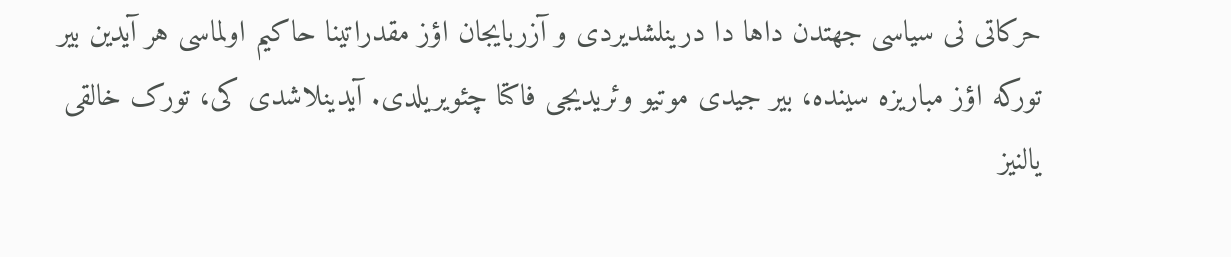حرکاتی نی سیاسی جهتدن داها دا درینلشدیردی و آزربایجان اؤز مقدراتینا حاکیم اولماسی هر آیدین بیر تورکه اؤز مباریزه سینده، بیر جیدی موتیو وئریدیجی فاکتا چئویریلدی. آیدینلاشدی کی، تورک خالقی یالنیز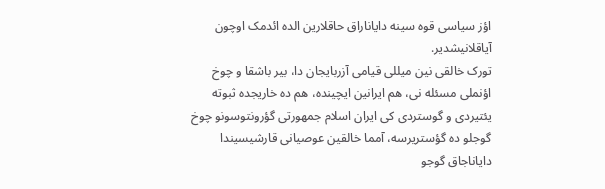اؤز سیاسی قوه سینه دایاناراق حاقلارین الده ائدمک اوچون آیاقلانیشدیر.
تورک خالقی نین میللی قیامی آزربایجان دا، بیر باشقا و چوخ اؤنملی مسئله نی، هم ایرانین ایچینده، هم ده خاریجده ثبوته یئتیردی و گوستردی کی ایران اسلام جمهورتی گؤرونتوسونو چوخ گوجلو ده گؤستریرسه، آمما خالقین عوصیانی قارشیسیندا دایاناجاق گوجو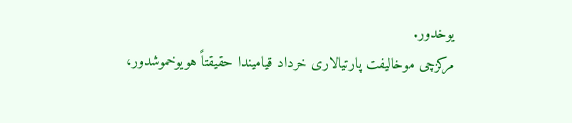یوخدور.
مرکزچی موخالیفت پارتیالاری خرداد قیامیندا حقیقتاً هویوخموشدور،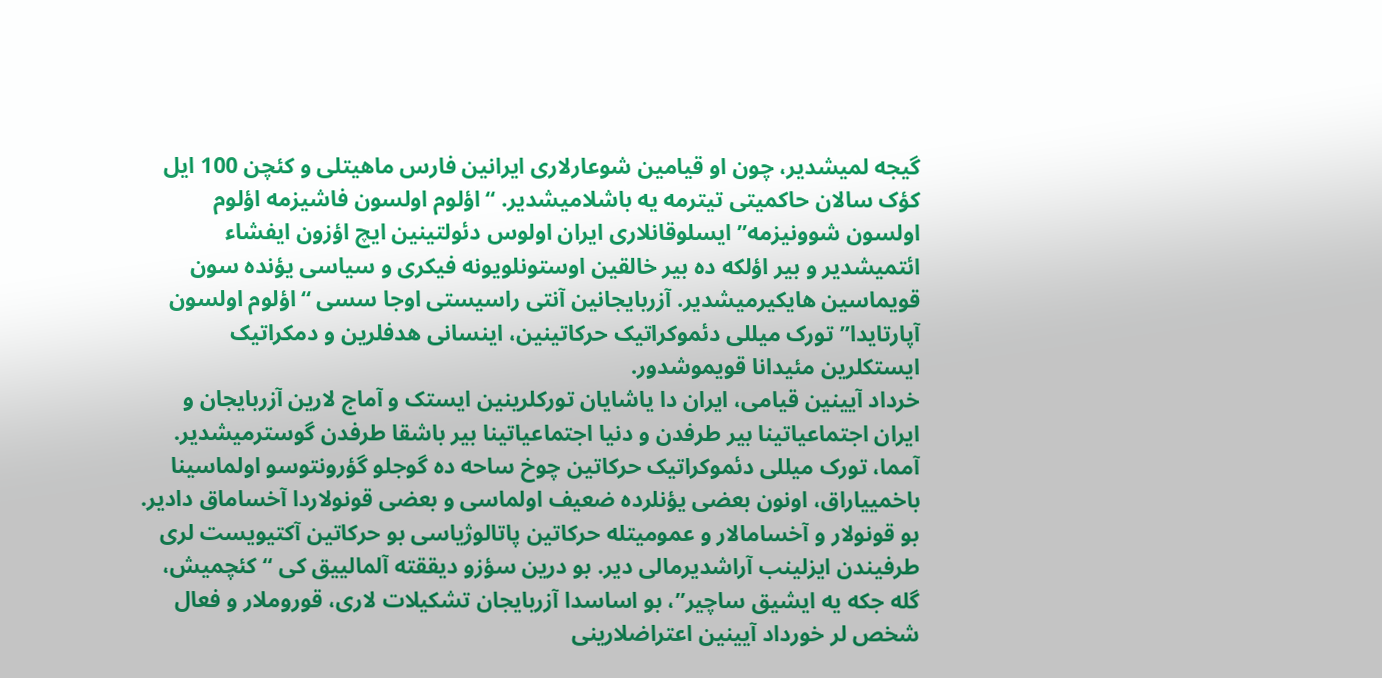گیجه لمیشدیر، چون او قیامین شوعارلاری ایرانین فارس ماهیتلی و کئچن 100 ایل کؤک سالان حاکمیتی تیترمه یه باشلامیشدیر. “اؤلوم اولسون فاشیزمه اؤلوم اولسون شوونیزمه” ایسلوقانلاری ایران اولوس دئولتینین ایچ اؤزون ایفشاء ائتمیشدیر و بیر اؤلکه ده بیر خالقین اوستونلویونه فیکری و سیاسی یؤنده سون قویماسین هایکیرمیشدیر. آزربایجانین آنتی راسیستی اوجا سسی “اؤلوم اولسون آپارتایدا” تورک میللی دئموکراتیک حرکاتینین، اینسانی هدفلرین و دمکراتیک ایستکلرین مئیدانا قویموشدور.
خرداد آیینین قیامی، ایران دا یاشایان تورکلرینین ایستک و آماج لارین آزربایجان و ایران اجتماعیاتینا بیر طرفدن و دنیا اجتماعیاتینا بیر باشقا طرفدن گوسترمیشدیر.
آمما، تورک میللی دئموکراتیک حرکاتین چوخ ساحه ده گوجلو گؤرونتوسو اولماسینا باخمییاراق، اونون بعضی یؤنلرده ضعیف اولماسی و بعضی قونولاردا آخساماق دادیر. بو قونولار و آخسامالار و عمومیتله حرکاتین پاتالوژیاسی بو حرکاتین آکتیویست لری طرفیندن ایزلینب آراشدیرمالی دیر. بو درین سؤزو دیققته آلمالییق کی “کئچمیش، گله جکه یه ایشیق ساچیر”، بو اساسدا آزربایجان تشکیلات لاری، قوروملار و فعال شخص لر خورداد آیینین اعتراضلارینی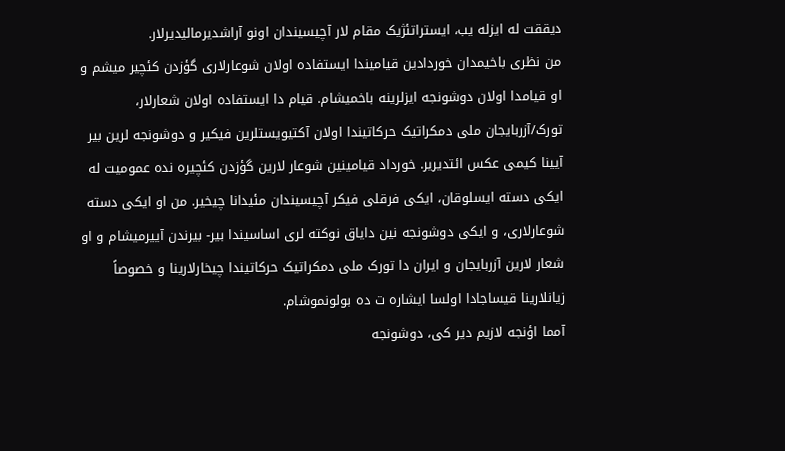دیققت له ایزله یب، ایستراتئژیک مقام لار آچیسیندان اونو آراشدیرمالیدیرلار.
من نظری باخیمدان خوردادین قیامیندا ایستفاده اولان شوعارلاری گؤزدن کئچیر میشم و او قیامدا اولان دوشونجه ایزلرینه باخمیشام. قیام دا ایستفاده اولان شعارلار، تورک/آزربایجان ملی دمکراتیک حرکاتیندا اولان آکتیویستلرین فیکیر و دوشونجه لرین بیر آیینا کیمی عکس ائتدیریر. خورداد قیامینین شوعار لارین گؤزدن کئچیره نده عمومیت له ایکی دسته ایسلوقان، ایکی فرقلی فیکر آچیسیندان مئیدانا چیخیر. من او ایکی دسته شوعارلاری، و ایکی دوشونجه نین دایاق نوکته لری اساسیندا بیر- بیرندن آییرمیشام و او شعار لارین آزربایجان و ایران دا تورک ملی دمکراتیک حرکاتیندا چیخارلارینا و خصوصاً زیانلارینا قیساجادا اولسا ایشاره ت ده بولونموشام.
آمما اؤنجه لازیم دیر کی، دوشونجه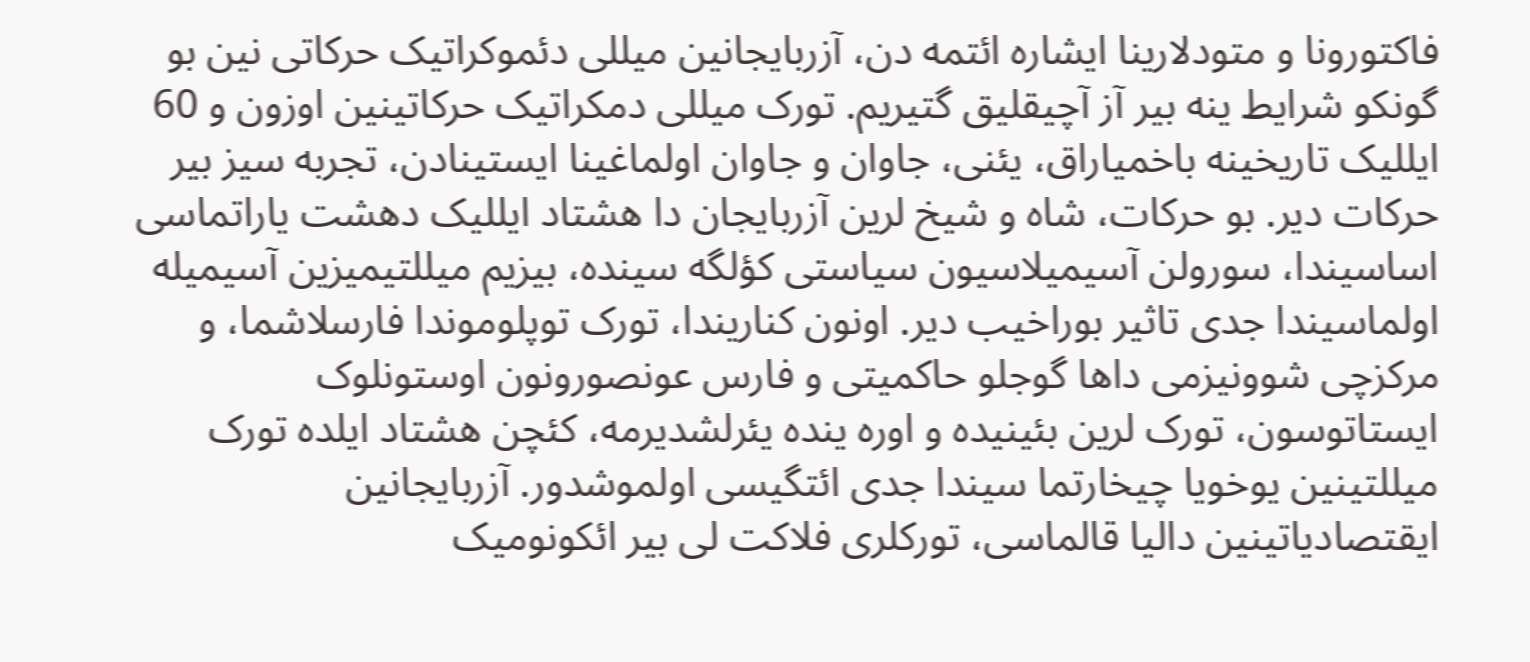فاکتورونا و متودلارینا ایشاره ائتمه دن، آزربایجانین میللی دئموکراتیک حرکاتی نین بو گونکو شرایط ینه بیر آز آچیقلیق گتیریم. تورک میللی دمکراتیک حرکاتینین اوزون و 60 ایللیک تاریخینه باخمیاراق، یئنی، جاوان و جاوان اولماغینا ایستینادن، تجربه سیز بیر حرکات دیر. بو حرکات، شاه و شیخ لرین آزربایجان دا هشتاد ایللیک دهشت یاراتماسی اساسیندا، سورولن آسیمیلاسیون سیاستی کؤلگه سینده، بیزیم میللتیمیزین آسیمیله اولماسیندا جدی تاثیر بوراخیب دیر. اونون کناریندا، تورک توپلوموندا فارسلاشما، و مرکزچی شوونیزمی داها گوجلو حاکمیتی و فارس عونصورونون اوستونلوک ایستاتوسون، تورک لرین بئینیده و اوره ینده یئرلشدیرمه، کئچن هشتاد ایلده تورک میللتینین یوخویا چیخارتما سیندا جدی ائتگیسی اولموشدور. آزربایجانین ایقتصادیاتینین دالیا قالماسی، تورکلری فلاکت لی بیر ائکونومیک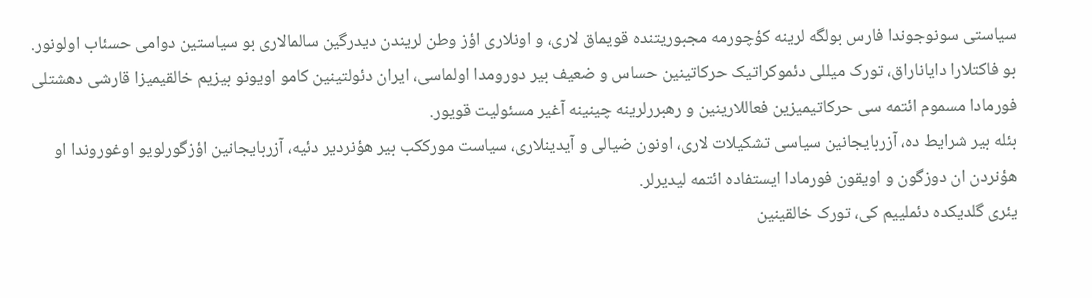سیاستی سونوجوندا فارس بولگه لرینه کؤچورمه مجبوریتنده قویماق لاری، و اونلاری اؤز وطن لریندن دیدرگین سالمالاری بو سیاستین دوامی حسئاب اولونور.
بو فاکتلارا دایاناراق، تورک میللی دئموکراتیک حرکاتینین حساس و ضعیف بیر دورومدا اولماسی، ایران دئولتینین کامو اویونو بیزیم خالقیمیزا قارشی دهشتلی فورمادا مسموم ائتمه سی حرکاتیمیزین فعاللارینین و رهبررلرینه چینینه آغیر مسئولیت قویور.
بئله بیر شرایط ده، آزربایجانین سیاسی تشکیلات لاری، اونون ضیالی و آیدینلاری، سیاست مورککب بیر هؤنردیر دئیه، آزربایجانین اؤزگورلویو اوغوروندا او هؤنردن ان دوزگون و اویقون فورمادا ایستفاده ائتمه لیدیرلر.
یئری گلدیکده دئملییم کی، تورک خالقینین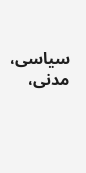سیاسی، مدنی،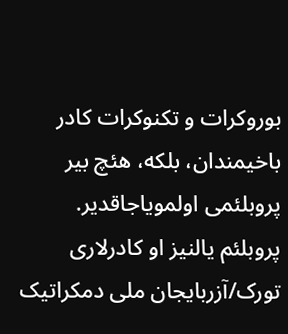بوروکرات و تکنوکرات کادر باخیمندان، بلکه، هئچ بیر پروبلئمی اولمویاجاقدیر. پروبلئم یالنیز او کادرلاری تورک/آزربایجان ملی دمکراتیک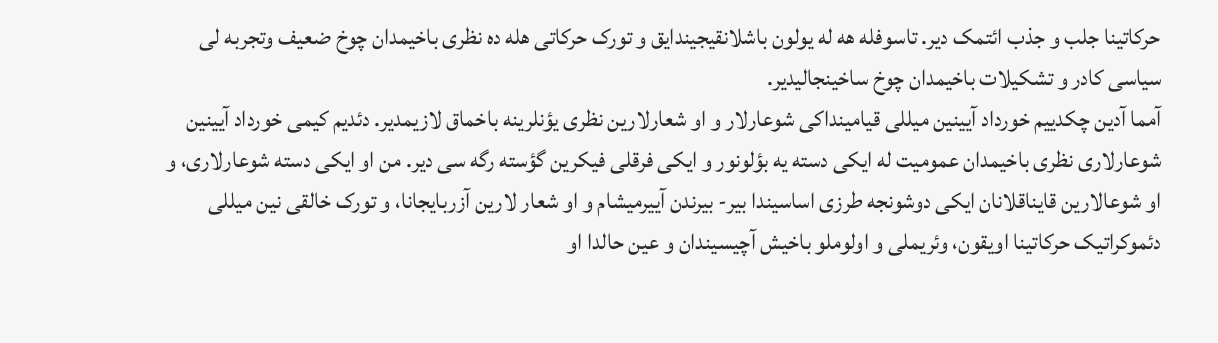حرکاتینا جلب و جذب ائتمک دیر. تاسوفله هه له یولون باشلانقیجیندایق و تورک حرکاتی هله ده نظری باخیمدان چوخ ضعیف وتجربه لی سیاسی کادر و تشکیلات باخیمدان چوخ ساخینجالیدیر.
آمما آدین چکدییم خورداد آیینین میللی قیامینداکی شوعارلار و او شعارلارین نظری یؤنلرینه باخماق لازیمدیر. دئدیم کیمی خورداد آیینین شوعارلاری نظری باخیمدان عمومیت له ایکی دسته یه بؤلونور و ایکی فرقلی فیکرین گؤسته رگه سی دیر. من او ایکی دسته شوعارلاری، و او شوعالارین قایناقلانان ایکی دوشونجه طرزی اساسیندا بیر- بیرندن آییرمیشام و او شعار لارین آزربایجانا، و تورک خالقی نین میللی دئموکراتیک حرکاتینا اویقون، وئریملی و اولوملو باخیش آچیسیندان و عین حالدا او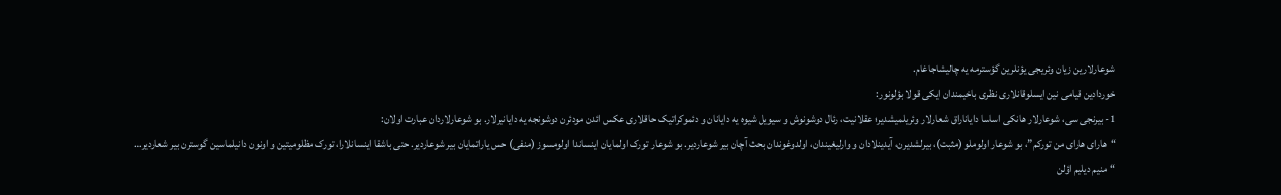شوعارلارین زیان وئریجی یؤنلرین گؤسترمه یه چالیشاجاغام.
خوردادین قیامی نین ایسلوقانلاری نظری باخیمندان ایکی قولا بؤلونور:
1- بیرنجی سی، شوعارلار هانکی اساسا دایاناراق شعارلار وئریلمیشدیر؛ عقلانیت، رئال دوشونوش و سیویل شیوه یه دایانان و دئموکراتیک حاقلاری عکس ائدن مودئرن دوشونجه یه دایانیرلار. بو شوعارلاردان عبارت اولان:
“هارای هارای من تورکم”، بو شوعار اولوملو (مثبت)، بیرلشدیرن، آیدینلادان و وارلیغیندان، اولدوغوندان بحث آچان بیر شوعاردیر. بو شوعار تورک اولمایان اینساندا اولومسوز (منفی) حس یاراتمایان بیر شوعاردیر. حتی باشقا اینسانلارا، تورک مظلومیتین و اونون دانیلماسین گوسترن بیر شعاردیر…
“منیم دیلیم اؤلن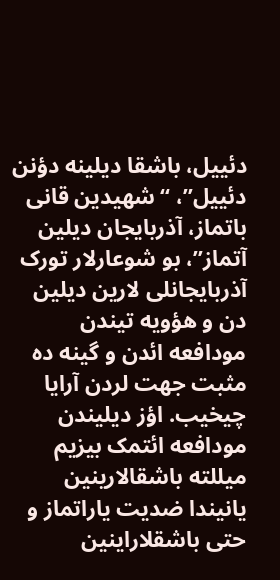دئییل، باشقا دیلینه دؤنن دئییل”، “شهیدین قانی باتماز، آذربایجان دیلین آتماز”، بو شوعارلار تورک آذربایجانلی لارین دیلین دن و هؤویه تیندن مودافعه ائدن و گینه ده مثبت جهت لردن آرایا چیخیب. اؤز دیلیندن مودافعه ائتمک بیزیم میللته باشقالارینین یانیندا ضدیت یاراتماز و حتی باشقلاراینین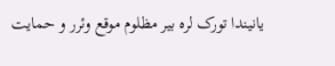یانیندا تورک لره بیر مظلوم موقع وئرر و حمایت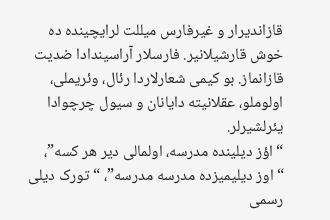قازاندیرار و غیرفارس میللت لرایچینده ده خوش قارشیلانیر. فارسلار آراسیندادا ضدیت قازانماز. بو کیمی شعارلاردا رئال، وئریملی، اولوملو، عقلانیته دایانان و سیول چرچوادا یئرلشیرلر.
“اؤز دیلینده مدرسه، اولمالی دیر هر کسه”، “اوز دیلیمیزده مدرسه مدرسه”، “تورک دیلی رسمی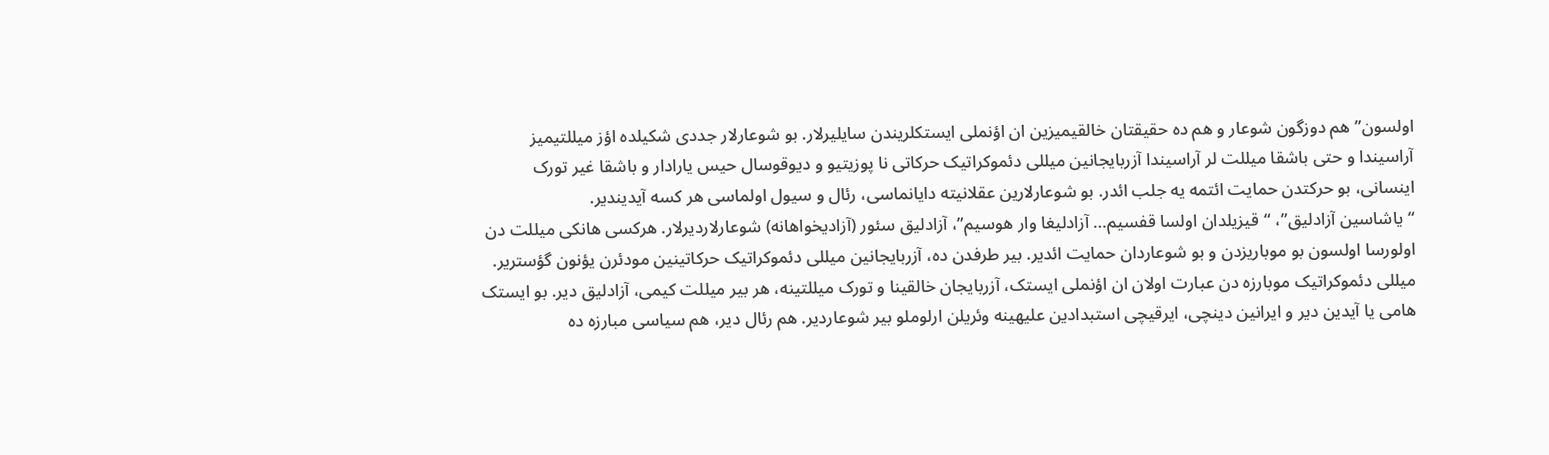اولسون” هم دوزگون شوعار و هم ده حقیقتان خالقیمیزین ان اؤنملی ایستکلریندن سایلیرلار. بو شوعارلار جددی شکیلده اؤز میللتیمیز آراسیندا و حتی باشقا میللت لر آراسیندا آزربایجانین میللی دئموکراتیک حرکاتی نا پوزیتیو و دیوقوسال حیس یارادار و باشقا غیر تورک اینسانی، بو حرکتدن حمایت ائتمه یه جلب ائدر. بو شوعارلارین عقلانیته دایانماسی، رئال و سیول اولماسی هر کسه آیدیندیر.
“یاشاسین آزادلیق”، “قیزیلدان اولسا قفسیم… آزادلیغا وار هوسیم”، آزادلیق سئور (آزادیخواهانه) شوعارلاردیرلار. هرکسی هانکی میللت دن اولورسا اولسون بو موباریزدن و بو شوعاردان حمایت ائدیر. بیر طرفدن ده، آزربایجانین میللی دئموکراتیک حرکاتینین مودئرن یؤنون گؤستریر. میللی دئموکراتیک موبارزه دن عبارت اولان ان اؤنملی ایستک، آزربایجان خالقینا و تورک میللتینه، هر بیر میللت کیمی، آزادلیق دیر. بو ایستک هامی یا آیدین دیر و ایرانین دینچی، ایرقیچی استبدادین علیهینه وئریلن ارلوملو بیر شوعاردیر. هم رئال دیر، هم سیاسی مبارزه ده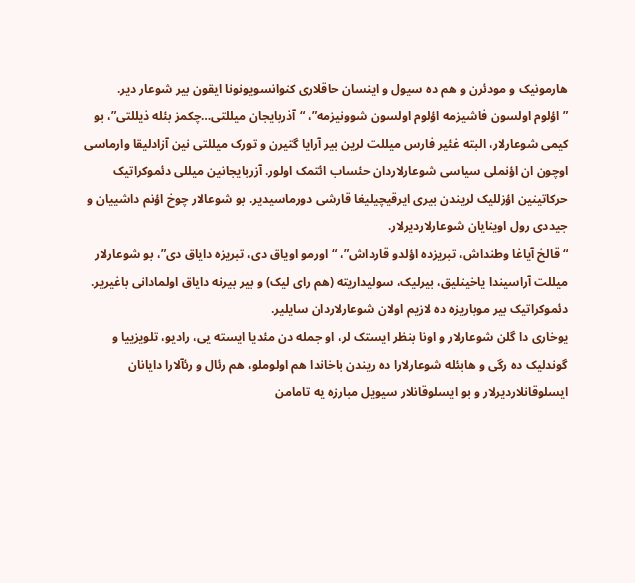هارمونیک و مودئرن و هم ده سیول و اینسان حاقلاری کنوانسویونونا ایقون بیر شوعار دیر.
” اؤلوم اولسون فاشیزمه اؤلوم اولسون شوونیزمه”، “آذربایجان میللتی…چکمز بئله ذیللتی”، بو کیمی شوعارلار، البته غئیر فارس میللت لرین بیر آرایا گتیرن و تورک میللتی نین آزادلیقا وارماسی اوچون ان اؤنملی سیاسی شوعارلاردان حئساب ائتمک اولور. آزربایجانین میللی دئموکراتیک حرکاتینین اؤزللیک لریندن بیری ایرقیچیلیغا قارشی دورماسیدیر. بو شوعالار چوخ اؤنم داشییان و جیددی رول اوینایان شوعارلاردیرلار.
“قالخ آیاغا وطنداش، تبریزده اؤلدو قارداش”، “اورمو اویاق دی، تبریزه دایاق دی”، بو شوعارلار میللت آراسیندا یاخینلیق، بیرلیک، سولیداریته (هم رای لیک) و بیر بیرنه دایاق اولمادانی باغیریر. دئموکراتیک بیر موباریزه ده لازیم اولان شوعارلاردان سایلیر.
یوخاری دا گلن شوعارلار و اونا بنظر ایستک لر، او جمله دن مئدیا ایسته یی، رادیو، تلویزییا و گوندلیک ده رگی و هابئله شوعارلارا ده ریندن باخاندا هم اولوملو، هم رئال و رئآلارا دایانان ایسلوقانلاردیرلار و بو ایسلوقانلار سیویل مبارزه یه تامامن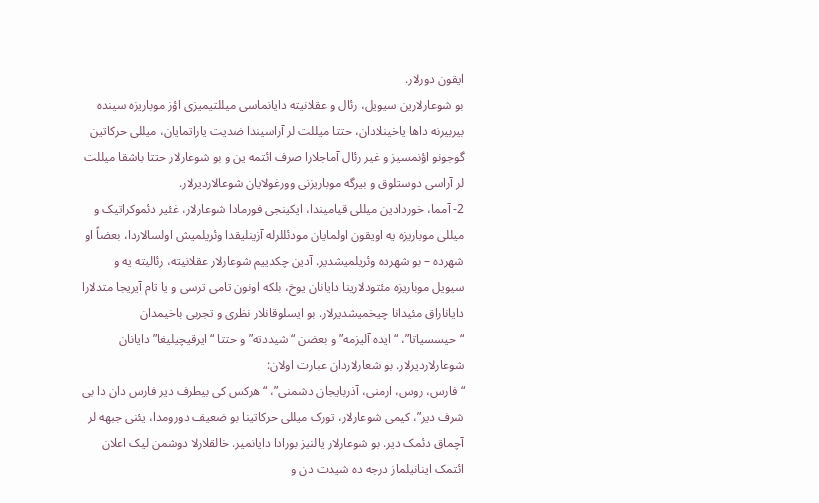ایقون دورلار.
بو شوعارلارین سیویل، رئال و عقلانیته دایانماسی میللتیمیزی اؤز موباریزه سینده بیربیرنه داها یاخینلادان، حتتا میللت لر آراسیندا ضدیت یاراتمایان، میللی حرکاتین گوجونو اؤنمسیز و غیر رئال آماجلارا صرف ائتمه ین و بو شوعارلار حتتا باشقا میللت لر آراسی دوستلوق و بیرگه موباریزنی وورغولایان شوعالاردیرلار.
2- آمما، خوردادین میللی قیامیندا، ایکینجی فورمادا شوعارلار، غئیر دئموکراتیک و میللی موباریزه یه اویقون اولمایان مودئللرله آزینلیقدا وئریلمیش اولسالاردا، بعضاً او شهرده – بو شهرده وئریلمیشدیر. آدین چکدییم شوعارلار عقلانیته، رئالیته یه و سیویل موباریزه مئتودلارینا دایانان یوخ، بلکه اونون تامی ترسی و یا تام آیریجا متدلارا دایاناراق مئیدانا چیخمیشدیرلار. بو ایسلوقانلار نظری و تجربی باخیمدان “حیسسیاتا”، “ایده آلیزمه” و بعضن “شیددته” و حتتا “ایرقیچیلیغا” دایانان شوعارلاردیرلار. بو شعارلاردان عبارت اولان:
“فارس، روس، ارمنی، آذربایجان دشمنی”، “هرکس کی بیطرف دیر فارس دان دا بی شرف دیر”، کیمی شوعارلار، تورک میللی حرکاتینا بو ضعیف دورومدا، یئنی جبهه لر آچماق دئمک دیر. بو شوعارلار یالنیز بورادا دایانمیر. خالقلارلا دوشمن لیک اعلان ائتمک اینانیلماز درجه ده شیدت دن و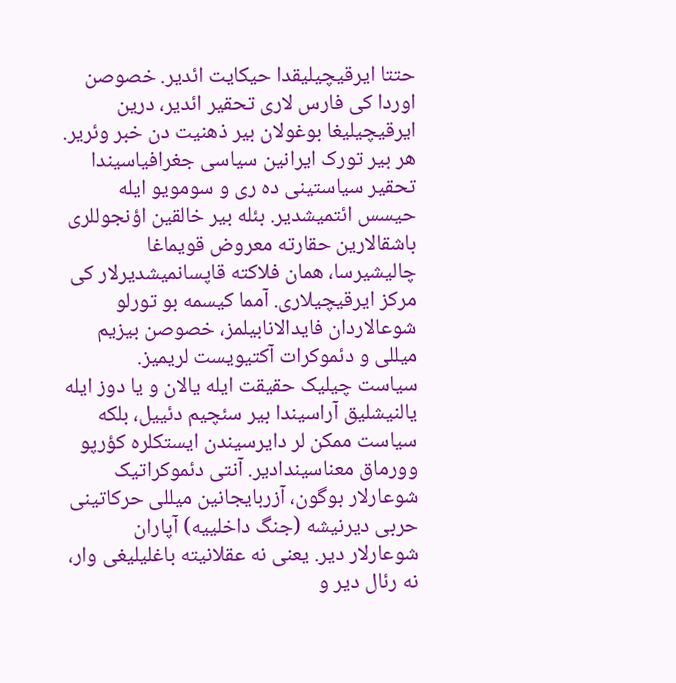حتتا ایرقیچیلیقدا حیکایت ائدیر. خصوصن اوردا کی فارس لاری تحقیر ائدیر، درین ایرقیچیلیغا بوغولان بیر ذهنیت دن خبر وئریر.
هر بیر تورک ایرانین سیاسی جغرافیاسیندا تحقیر سیاستینی ده ری و سومویو ایله حیسس ائتمیشدیر. بئله بیر خالقین اؤنجوللری باشقالارین حقارته معروض قویماغا چالیشیرسا، همان فلاکته قاپسانمیشدیرلار کی مرکز ایرقیچیلاری. آمما کیسمه بو تورلو شوعالاردان فایدالانابیلمز، خصوصن بیزیم میللی و دئموکرات آکتیویست لریمیز.
سیاست چیلیک حقیقت ایله یالان و یا دوز ایله یالنیشلیق آراسیندا بیر سئچیم دئییل، بلکه سیاست ممکن لر دایرسیندن ایستکلره کؤرپو وورماق معناسیندادیر. آنتی دئموکراتیک شوعارلار بوگون، آزربایجانین میللی حرکاتینی حربی دیرنیشه (جنگ داخلییه) آپاران شوعارلار دیر. یعنی نه عقلانیته باغلیلیغی وار، نه رئال دیر و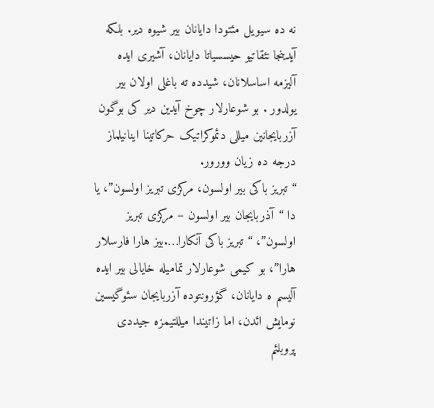نه ده سیویل مئتودا دایانان بیر شیوه دیر. بلکه آیدینجا نئقاتیو حیسسیاتا دایانان، آشیری ایده آلیزمه اساسلانان، شیدده ته باغلی اولان بیر یولدور . بو شوعارلار چوخ آیدین دیر کی بوگون آزربایجانین میللی دئموکراتیک حرکاتینا اینانیلماز درجه ده زیان وورور.
“تبریز باکی بیر اولسون، مرکزی تبریز اولسون”، یا دا “آذربایجان بیر اولسون – مرکزی تبریز اولسون”، “تبریز باکی آنکارا….بیز هارا فارسلار هارا”، بو کیمی شوعارلار تمامیله خایالی بیر ایده آلیسم ه دایانان، گؤرونتوده آزربایجان سئوگیسین نومایش ائدن، اما زاتیندا میللتیمزه جیددی پروبلئم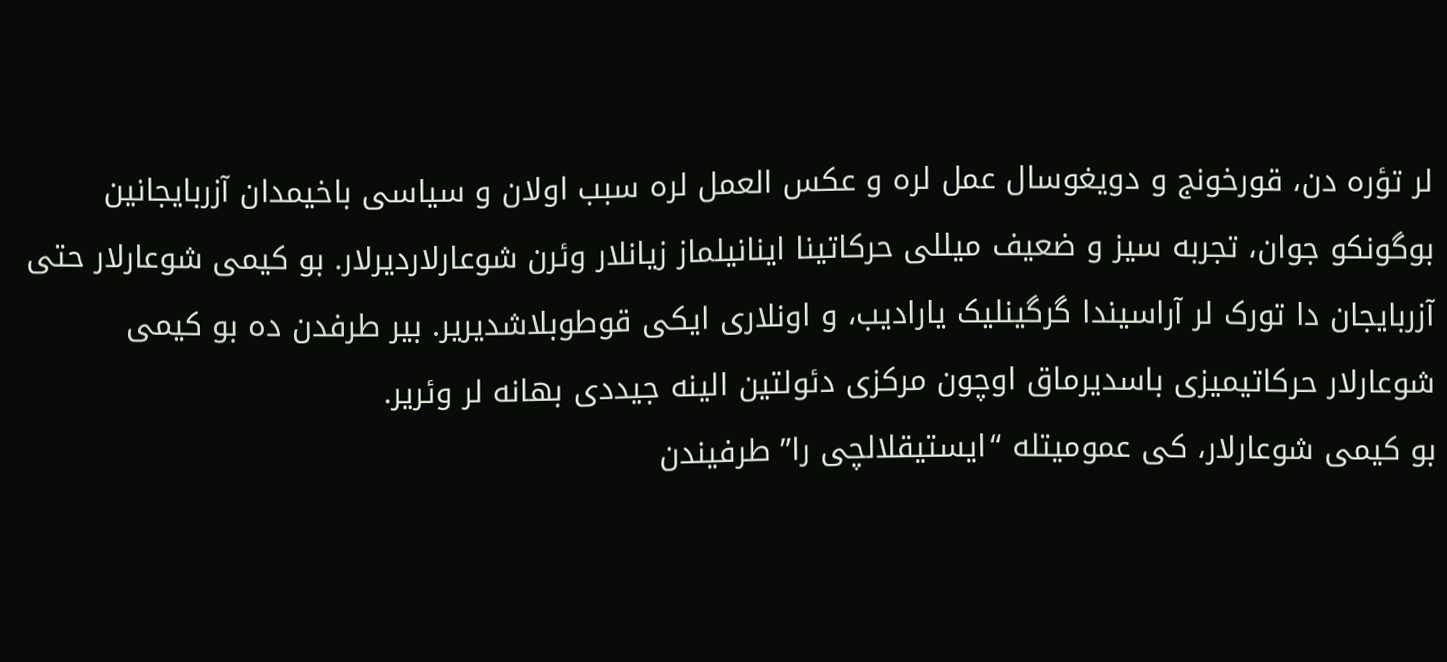لر تؤره دن، قورخونج و دویغوسال عمل لره و عکس العمل لره سبب اولان و سیاسی باخیمدان آزربایجانین بوگونکو جوان، تجربه سیز و ضعیف میللی حرکاتینا اینانیلماز زیانلار وئرن شوعارلاردیرلار. بو کیمی شوعارلار حتی آزربایجان دا تورک لر آراسیندا گرگینلیک یارادیب، و اونلاری ایکی قوطوبلاشدیریر. بیر طرفدن ده بو کیمی شوعارلار حرکاتیمیزی باسدیرماق اوچون مرکزی دئولتین الینه جیددی بهانه لر وئریر.
بو کیمی شوعارلار، کی عمومیتله “ایستیقلالچی را” طرفیندن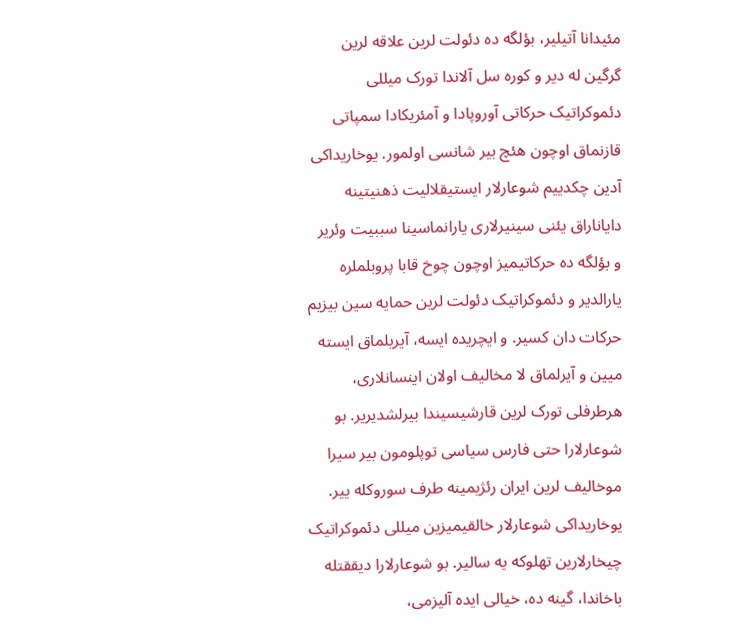مئیدانا آتیلیر، بؤلگه ده دئولت لرین علاقه لرین گرگین له دیر و کوره سل آلاندا تورک میللی دئموکراتیک حرکاتی آوروپادا و آمئریکادا سمپاتی قازنماق اوچون هئچ بیر شانسی اولمور. یوخاریداکی آدین چکدییم شوعارلار ایستیقلالیت ذهنیتینه دایاناراق یئنی سینیرلاری یارانماسینا سببیت وئریر و بؤلگه ده حرکاتیمیز اوچون چوخ قابا پروبلملره یارالدیر و دئموکراتیک دئولت لرین حمایه سین بیزیم حرکات دان کسیر. و ایچریده ایسه، آیریلماق ایسته میین و آیرلماق لا مخالیف اولان اینسانلاری، هرطرفلی تورک لرین قارشیسیندا بیرلشدیریر. بو شوعارلارا حتی فارس سیاسی توپلومون بیر سیرا موخالیف لرین ایران رئژیمینه طرف سوروکله ییر.
یوخاریداکی شوعارلار خالقیمیزین میللی دئموکراتیک چیخارلارین تهلوکه یه سالیر. بو شوعارلارا دیققتله باخاندا، گینه ده، خیالی ایده آلیزمی،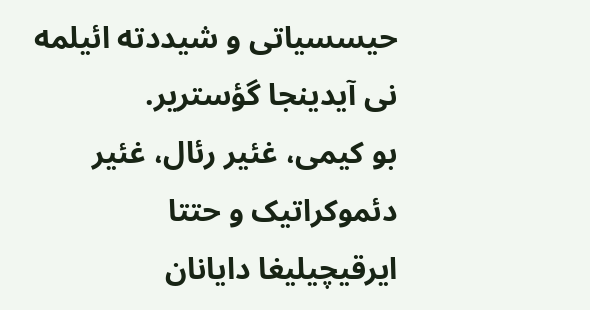حیسسیاتی و شیددته ائیلمه نی آیدینجا گؤستریر.
بو کیمی، غئیر رئال، غئیر دئموکراتیک و حتتا ایرقیچیلیغا دایانان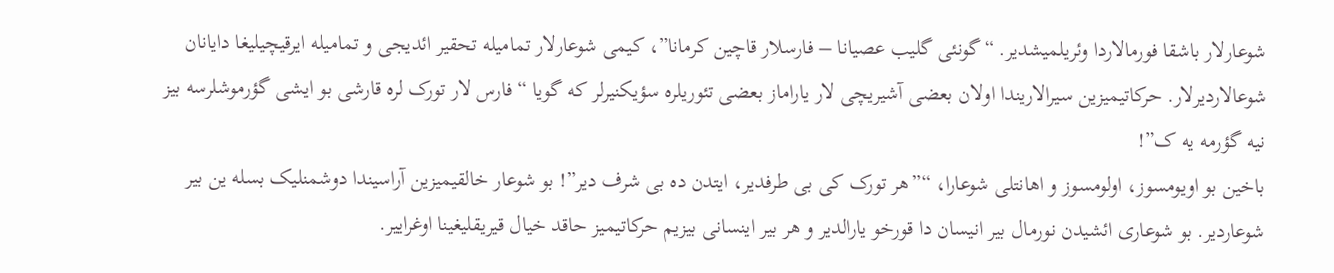شوعارلار باشقا فورمالاردا وئریلمیشدیر. “گونئی گلیب عصیانا – فارسلار قاچین کرمانا”، کیمی شوعارلار تمامیله تحقیر ائدیجی و تمامیله ایرقیچیلیغا دایانان شوعالاردیرلار. حرکاتیمیزین سیرالاریندا اولان بعضی آشیریچی لار یاراماز بعضی تئوریلره سؤیکنیرلر که گویا “فارس لار تورک لره قارشی بو ایشی گؤرموشلرسه بیز نیه گؤرمه یه ک”!
باخین بو اویومسوز، اولومسوز و اهانتلی شوعارا، “”هر تورک کی بی طرفدیر، ایتدن ده بی شرف دیر”! بو شوعار خالقیمیزین آراسیندا دوشمنلیک بسله ین بیر شوعاردیر. بو شوعاری ائشیدن نورمال بیر انیسان دا قورخو یارالدیر و هر بیر اینسانی بیزیم حرکاتیمیز حاقد خیال قیریقلیغینا اوغراییر.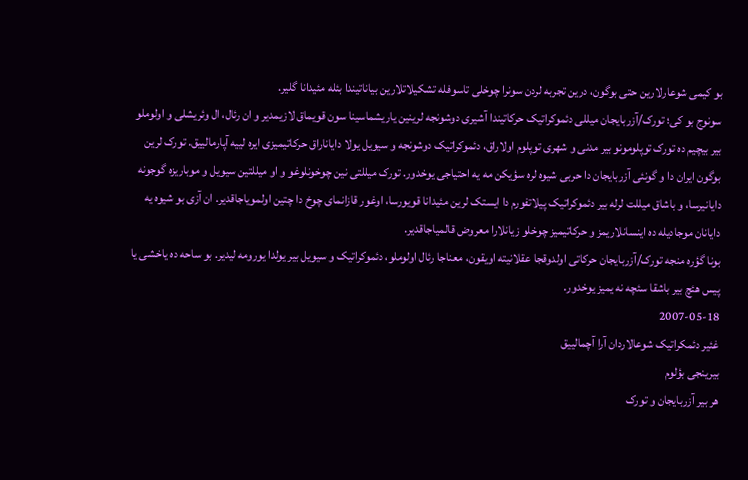بو کیمی شوعارلارین حتی بوگون، درین تجربه لردن سونرا چوخلی تاسوفله تشکیلاتلارین بیاناتیندا بئله مئیدانا گلیر.
سونوج بو کی؛ تورک/آزربایجان میللی دئموکراتیک حرکاتیندا آشیری دوشونجه لرینین یاریشماسینا سون قویماق لازیمدیر و ان رئال، ال وئریشلی و اولوملو بیر بیچیم ده تورک توپلومونو بیر مدنی و شهری توپلوم اولاراق، دئموکراتیک دوشونجه و سیویل یولا دایاناراق حرکاتیمیزی ایره لییه آپارمالییق. تورک لرین بوگون ایران دا و گونئی آزربایجان دا حربی شیوه لره سؤیکن مه یه احتیاجی یوخدور. تورک میللتی نین چوخونلوغو و او میللتین سیویل و موباریزه گوجونه دایانیرسا، و باشاق میللت لرله بیر دئموکراتیک پیلاتفورم دا ایستک لرین مئیدانا قویورسا، اوغور قازانمای چوخ دا چتین اولمویاجاقدیر. ان آزی بو شیوه یه دایانان موجادیله ده اینسانلاریمز و حرکاتیمیز چوخلو زیانلارا معروض قالمیاجاقدیر.
بونا گؤره منجه تورک/آزربایجان حرکاتی اولدوقجا عقلانیته اویقون، معناجا رئال اولوملو، دئموکراتیک و سیویل بیر یولدا یورومه لیدیر. بو ساحه ده یاخشی یا پیس هئچ بیر باشقا سئچه نه یمیز یوخدور.
2007-05-18
غئیر دئمکراتیک شوعالاردان آرا آچمالییق
بیرینجی بؤلوم
هر بیر آزربایجان و تورک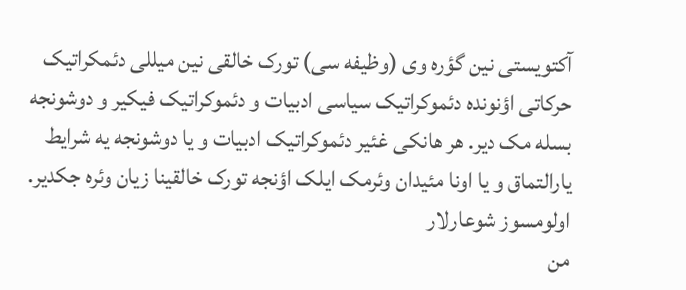آکتویستی نین گؤره وی (وظیفه سی) تورک خالقی نین میللی دئمکراتیک حرکاتی اؤنونده دئموکراتیک سیاسی ادبیات و دئموکراتیک فیکیر و دوشونجه بسله مک دیر. هر هانکی غئیر دئموکراتیک ادبیات و یا دوشونجه یه شرایط یارالتماق و یا اونا مئیدان وئرمک ایلک اؤنجه تورک خالقینا زیان وئره جکدیر.
اولومسوز شوعارلار
من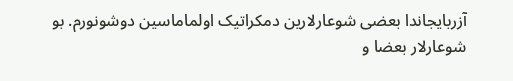آزربایجاندا بعضی شوعارلارین دمکراتیک اولماماسین دوشونورم. بو شوعارلار بعضا و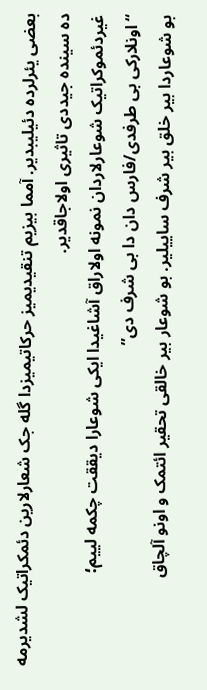بعضی یئرلرده دئیلیبدیر. آمما بیزیم تنقیدیمیز حرکاتیمیزدا گله جک شعارلارین دئمکراتیک لشدیرمه ده سینده جیددی تاثیری اولاجاقدیر.
غیردئموکراتیک شوعارلاردان نمونه اولاراق آشاغیدا ایکی شوعارا دیققت چکمه لییم؛
“اونلارکی بی طرفدی/فارس دان دا بی شرف دی”
بو شوعاردا بیر خلق بیر شرف ساییلیر. بو شوعار بیر خالقی تحقیر ائتمک و اونو آلچاق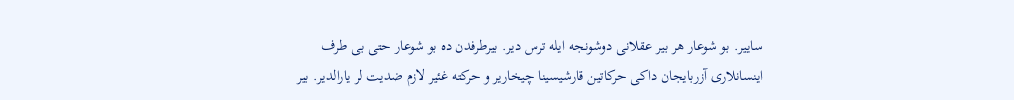ساییر. بو شوعار هر بیر عقلانی دوشونجه ایله ترس دیر. بیرطرفدن ده بو شوعار حتی بی طرف اینسانلاری آزربایجان داکی حرکاتین قارشیسینا چیخاریر و حرکته غئیر لازم ضدیت لر یارالدیر. بیر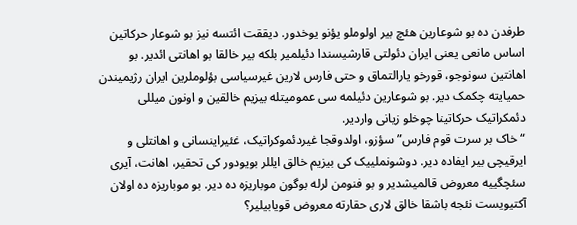طرفدن ده بو شوعارین هئچ بیر اولوملو یؤنو یوخدور. دیققت ائتسه نیز بو شوعار حرکاتین اساس مانعی یعنی ایران دئولتی قارشیسندا دئیلمیر بلکه بیر خالقا بو اهانتی ائدیر. بو اهانتین سونوجو، قورخو یارالتماق و حتی فارس لارین غیرسیاسی بؤلوملرین ایران رژیمیندن حمیایته چکمک دیر. بو شوعارین دئیلمه سی عمومیتله بیزیم خالقین و اونون میللی دئمکراتیک حرکاتینا چوخلو زیانی واردیر.
“خاک بر سرت قوم فارس” سؤزو، اولدوقجا غیردئموکراتیک، غئیراینسانی و اهانتلی و ایرقیچی بیر ایفاده دیر. دوشونملییک کی بیزیم خالق ایللر بویودور کی تحقیر، اهانت، آیری سئچگییه معروض قالمیشدیر و بو فنومن لرله بوگون موباریزه ده دیر. بو موباریزه ده اولان آکتیویست نئجه باشقا خالق لاری حقارته معروض قویابیلیر؟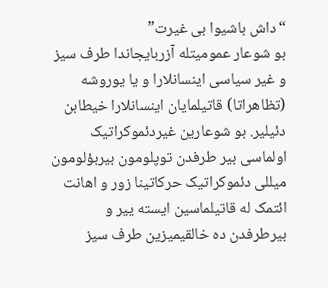“داش باشیوا بی غیرت”
بو شوعار عمومیتله آزربایجاندا طرف سیز و غیر سیاسی اینسانلارا و یا یوروشه (تظاهراتا) قاتیلمایان اینسانلارا خیطابن دئیلیر. بو شوعارین غیردئموکراتیک اولماسی بیر طرفدن توپلومون بیربؤلومون میللی دئموکراتیک حرکاتینا زور و اهانت ائتمک له قاتیلماسین ایسته ییر و بیرطرفدن ده خالقیمیزین طرف سیز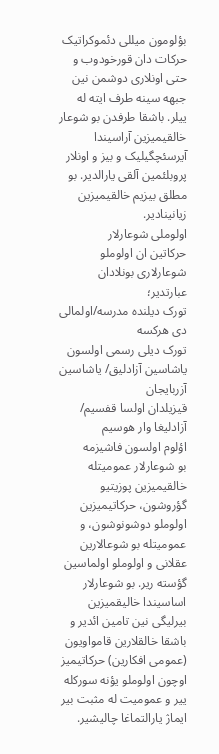بؤلومون میللی دئموکراتیک حرکات دان قورخودوب و حتی اونلاری دوشمن نین جبهه سینه طرف ایته له ییلر. باشقا طرفدن بو شوعار خالقیمیزین آراسیندا آیرسئچگیلیک و بیز و اونلار پروبلئمین آلقی یارالدیر. بو مطلق بیزیم خالقیمیزین زیانینادیر.
اولوملی شوعارلار
حرکاتین ان اولوملو شوعارلاری بونلادان عبارتدیر؛
تورک دیلنده مدرسه/اولمالی دی هرکسه
تورک دیلی رسمی اولسون
یاشاسین آزادلیق/ یاشاسین آزربایجان
قیزیلدان اولسا قفسیم/ آزادلیغا وار هوسیم
اؤلوم اولسون فاشیزمه
بو شوعارلار عمومیتله خالقیمیزین پوزیتیو گؤروشون، حرکاتیمیزین اولوملو دوشونوشون، و عمومیتله بو شوعالارین عقلانی و اولوملو اولماسین گؤسته ریر. بو شوعارلار اساسیندا خالیقمیزین بیرلیگی نین تامین ائدیر و باشقا خالقلارین قامواویون (عمومی افکارین) حرکاتیمیز اوچون اولوملو یؤنه سورکله ییر و عمومیت له مثبت بیر ایماژ یارالتماغا چالیشیر.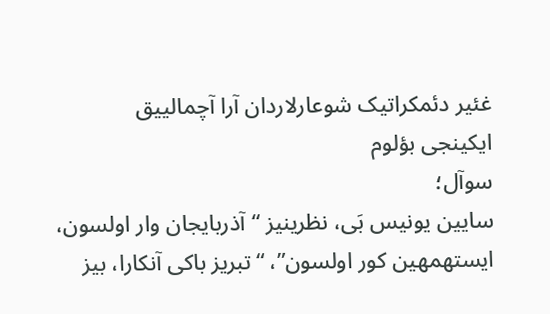غئیر دئمکراتیک شوعارلاردان آرا آچمالییق
ایکینجی بؤلوم
سوآل؛
سایین یونیس بَی، نظرینیز “آذربایجان وار اولسون، ایستهمهین کور اولسون”، “تبریز باکی آنکارا، بیز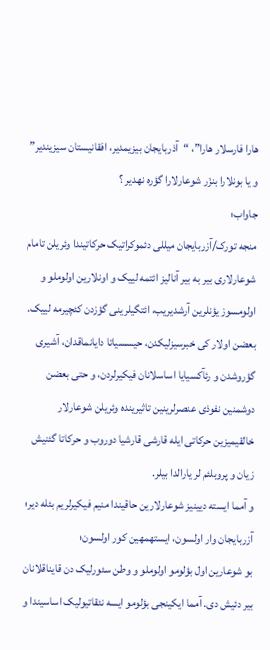هارا فارسلار هارا”، “آذربایجان بیزیمدیر، افقانیستان سیزیندیر” و یا بونلارا بنزَر شوعارلارا گؤره نهدیر ؟
جاواب؛
منجه تورک/آزربایجان میللی دئموکراتیک حرکاتیندا وئریلن تامام شوعارلاری بیر به بیر آنالیز ائتمه لییک و اونلارین اولوملو و اولومسوز یؤنلرین آرشدیریب، ائتگیلرینی گؤزدن کئچیرمه لییک. بعضن اولار کی خبرسیزلیکدن، حیسسیاتا دایانماقدان، آشیری گؤروشدن و رئآکسیایا اساسلانان فیکیرلردن، و حتی بعضن دوشمنین نفوذی عنصرلرینین تاثیرینده وئریلن شوعارلار خالقیمیزین حرکاتی ایله قارشی قارشیا دوروب و حرکاتا گئنیش زیان و پروبلئم لر یارالدا بیلر.
و آمما ایسته دیینیز شوعارلارین حاقیندا منیم فیکیرلریم بئله دیر؛
آزربایجان وار اولسون، ایستهمهین کور اولسون؛
بو شوعارین اول بؤلومو اولوملو و وطن سئورلیک دن قایناقلانان بیر دئیش دی. آمما ایکینجی بؤلومو ایسه نئقاتیولیک اساسیندا و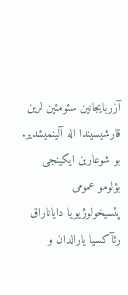آزربایجانین سئومئین لرین قارشیسیندا اله آلینمیشدیر. بو شوعارین ایکینجی بؤلومو عمومی پئسیخولوژیویا دایاناراق رئآکسیا یارالدان و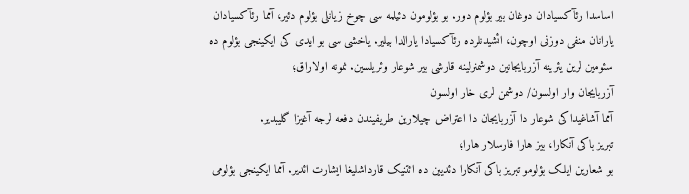اساسدا رئآکسیادان دوغان بیر بؤلوم دور. بو بؤلومون دئیلمه سی چوخ زیانلی بؤلوم دئیر، آمما رئآکسیادان یارانان منفی دوزنی اوچون، ائشیدنلرده رئآکسیادا یارالدا بیلیر. یاخشی سی بو ایدی کی ایکینجی بؤلوم ده سئومین لرین یئرینه آزربایجانین دوشمنرلینه قارشی بیر شوعار وئریلسین. نمونه اولاراق؛
آزربایجان وار اولسون/ دوشمن لری خار اولسون
آمما آشاغیداکی شوعار دا آزربایجان دا اعتراض چیلارین طریفیندن دفعه لرجه آغیزا گلیبدیر.
تبریز باکی آنکارا، بیز هارا فارسلار هارا؛
بو شعارین ایلک بؤلومو تبریز باکی آنکارا دئدیین ده ائتنیک قارداشلیغا ایشارت ائدیر. آمما ایکینجی بؤلومی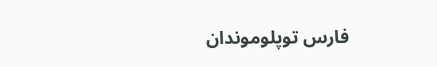فارس توپلوموندان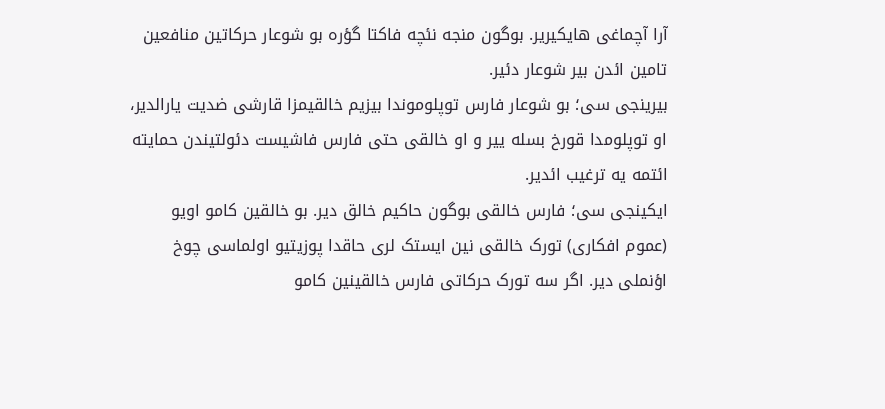آرا آچماغی هایکیریر. بوگون منجه نئچه فاکتا گؤره بو شوعار حرکاتین منافعین تامین ائدن بیر شوعار دئیر.
بیرینجی سی؛ بو شوعار فارس توپلوموندا بیزیم خالقیمزا قارشی ضدیت یارالدیر، او توپلومدا قورخ بسله ییر و او خالقی حتی فارس فاشیست دئولتیندن حمایته ائتمه یه ترغیب ائدیر.
ایکینجی سی؛ فارس خالقی بوگون حاکیم خالق دیر. بو خالقین کامو اویو (عموم افکاری) تورک خالقی نین ایستک لری حاقدا پوزیتیو اولماسی چوخ اؤنملی دیر. اگر سه تورک حرکاتی فارس خالقینین کامو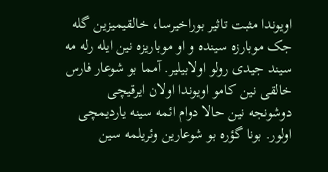اویوندا مثبت تاثیر بوراخیرسا، خالقیمیزین گله جک موبارزه سینده و او موباریزه نین ایله رله مه سیند جیدی رولو اولابیلیر. آمما بو شوعار فارس خالقی نین کامو اویوندا اولان ایرقیچی دوشونجه نین حالا دوام ائمه سینه یاردیمچی اولور. بونا گؤره بو شوعارین وئریلمه سین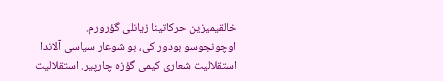خالقیمیزین حرکاتینا زیانلی گؤرورم.
اوچونجوسو بودور کی، بو شوعار سیاسی آلاندا استقلالیت شعاری کیمی گؤزه چارپیر. استقلالیت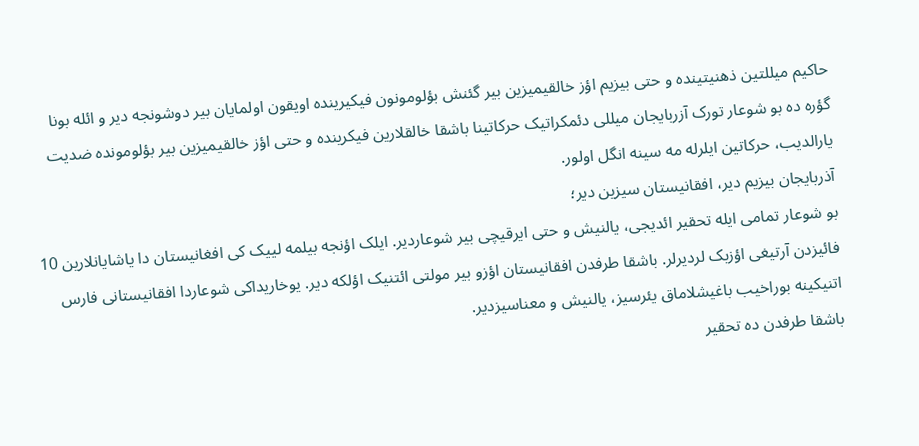حاکیم میللتین ذهنیتینده و حتی بیزیم اؤز خالقیمیزین بیر گئنش بؤلومونون فیکیرینده اویقون اولمایان بیر دوشونجه دیر و ائله بونا گؤره ده بو شوعار تورک آزربایجان میللی دئمکراتیک حرکاتینا باشقا خالقلارین فیکرینده و حتی اؤز خالقیمیزین بیر بؤلومونده ضدیت یارالدیب، حرکاتین ایلرله مه سینه انگل اولور.
آذربایجان بیزیم دیر، افقانیستان سیزین دیر؛
بو شوعار تمامی ایله تحقیر ائدیجی، یالنیش و حتی ایرقیچی بیر شوعاردیر. ایلک اؤنجه بیلمه لییک کی افغانیستان دا یاشایانلارین 10 فائیزدن آرتیغی اؤزبک لردیرلر. باشقا طرفدن افقانیستان اؤزو بیر مولتی ائتنیک اؤلکه دیر. یوخاریداکی شوعاردا افقانیستانی فارس اتنیکینه بوراخیب باغیشلاماق یئرسیز، یالنیش و معناسیزدیر.
باشقا طرفدن ده تحقیر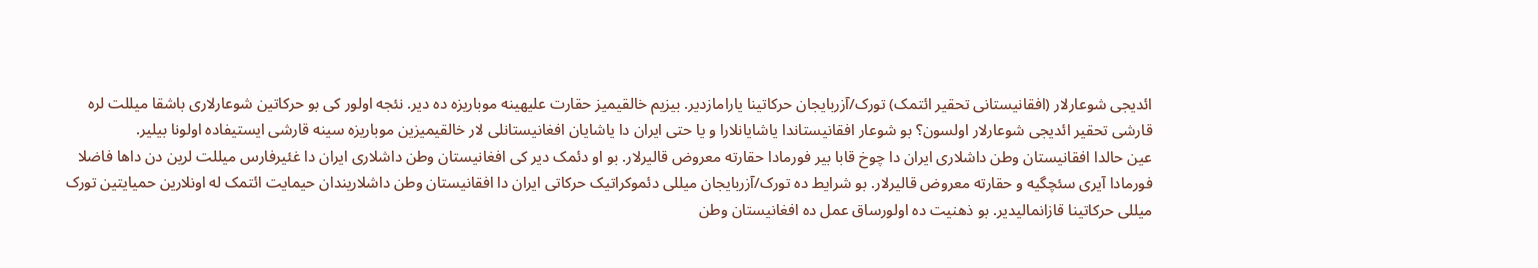ائدیجی شوعارلار (افقانیستانی تحقیر ائتمک) تورک/آزربایجان حرکاتینا یارامازدیر. بیزیم خالقیمیز حقارت علیهینه موباریزه ده دیر. نئجه اولور کی بو حرکاتین شوعارلاری باشقا میللت لره قارشی تحقیر ائدیجی شوعارلار اولسون؟ بو شوعار افقانیستاندا یاشایانلارا و یا حتی ایران دا یاشایان افغانیستانلی لار خالقیمیزین موباریزه سینه قارشی ایستیفاده اولونا بیلیر.
عین حالدا افقانیستان وطن داشلاری ایران دا چوخ قابا بیر فورمادا حقارته معروض قالیرلار. بو او دئمک دیر کی افغانیستان وطن داشلاری ایران دا غئیرفارس میللت لرین دن داها فاضلا فورمادا آیری سئچگیه و حقارته معروض قالیرلار. بو شرایط ده تورک/آزربایجان میللی دئموکراتیک حرکاتی ایران دا افقانیستان وطن داشلاریندان حیمایت ائتمک له اونلارین حمیایتین تورک میللی حرکاتینا قازانمالیدیر. بو ذهنیت ده اولورساق عمل ده افغانیستان وطن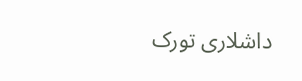داشلاری تورک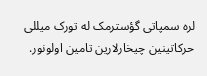لره سمپاتی گؤسترمک له تورک میللی حرکاتینین چیخارلارین تامین اولونور.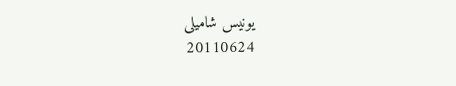یونیس شامیلی
20110624